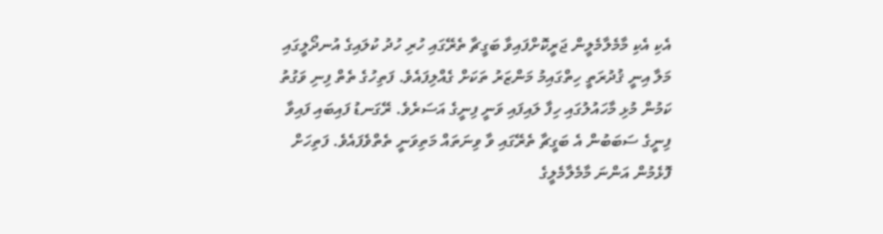އެކި އެކި މާމެލާމެލީން ޖަރީކޮށްފައިވާ ބަގީޗާ ތެރޭގައި ހުރި ހުދު ކުލައިގެ އުނދޯލީގައި މަލާ އިނީ ޤުދުރަތީ ހިތްގައިމު މަންޒަރު ތަކަށް ގެއްލިފައެވެ. ފަތިހުގެ ތެތް ފިނި ވަގުތު ކަމުން މުޅި މާހައުލުގައި ހިފާ ލައިފައި ވަނީ ފިނީގެ އަސަރެވެ. ރޭގަނޑު ފައިބައި ފައިވާ ފިނީގެ ސަބަބުން އެ ބަގީޗާ ތެރޭގައި ވާ ވިނަތައް މަތިވަނީ ތެތްވެފައެވެ. ފަތިހަށް ފޮޅެމުން އަންނަ މާމެލާމެލީގެ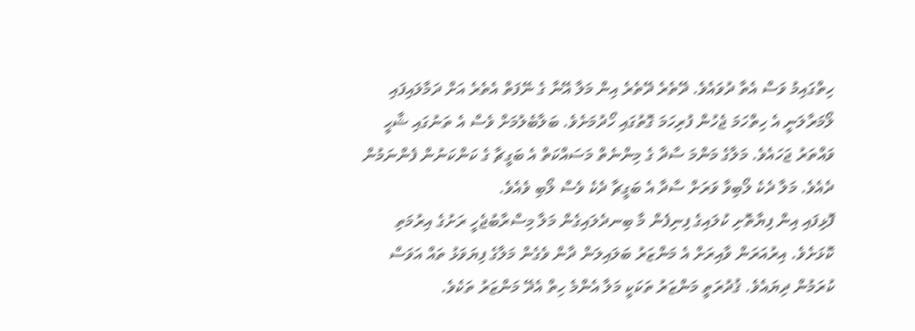ހިތްގައިމު ވަސް އެތާ ދުވައެވެ. ދޭތެރެ ދޭތެރެ އިން މަލާ އޭނާ ގެ ނޭފަތް އެތެރެ އަށް ދަމާލައިފައި ލޯމަރާލަނީ އެ ހިތްހަމަ ޖެހުން ފުރިހަމަ ގޮތުގައި ހޯދުމަށެވެ. ބަލާބެލުމަށް ވެސް އެ ތަނުގައި ޝާޙީ ވައްތަރު ޖަހައެވެ. މަލާގެ މަންމަ ސާދާ ގެ މިންނެތް މަސައްކަތް އެ ބަގީޗާ ގެ ކަންކަނުން ފެންނަމުން ދެއެވެ. މަލާ ދެކެ ލޯބިވާ ވަރަށް ސާދާ އެ ބަގީޗާ ދެކެ ވެސް ލޯބި ވެއެވެ.
ފޮޅިފައި އިން ފިޔާތޮށި ކުލައިގެ ފިނިފެން މާ ބިނދެލައިގެން މަލާ މިސްރާބުޖެހީ ރަށުގެ އިރުމަތި ކޮޅަށެވެ. އިރުއަރަން ވާއިރަށް އެ މަންޒަރު ބަލައިލަން ދާން ވެގެން މަލާގެ ފިޔަވަޅު ތައް އަވަސް ކުރަމުން ދިޔައެވެ. ޤުދުރަތީ މަންޒަރު ތަކަކީ މަލާ އެންމެ ހިތް އެދޭ މަންޒަރު ތަކެވެ.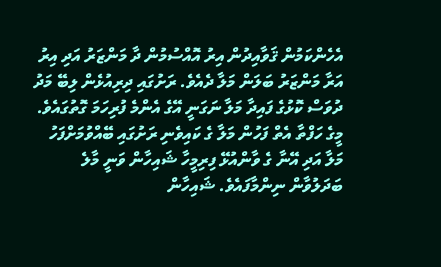އެހެންކަމުން ޤަވާއިދުން އިރު އޮއްސުމުން ދާ މަންޒަރު އަދި އިރު އަރާ މަންޒަރު ބަލަން މަލާ ދެއެވެ. ރަށުގައި ދިރިއުޅެން ލިބޭ މަދު ދުވަސް ކޮޅުގެ ފައިދާ މަލާ ނަގަނީ އޭގެ އެންމެ ފުރިހަމަ ގޮތުގައެވެ.
މީގެ ހަފްތާ އެތް ފަހުން މަލާ ގެ ކައިވެނި ރަށުގައި ބޭއްވުމަށްފަހު މަލާ އަދި އޭނާ ގެ ވާންއުޅޭ ފިރިމީހާ ޝައިހާން ވަނީ މާލެ ބަދަލުވާން ނިންމާފައެވެ. ޝައިހާން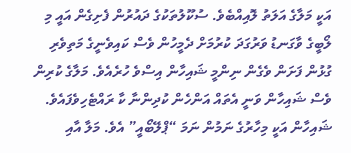އަކީ މަލާގެ އަލަތު ލޮއިއްބެވެ. ސުކޫލުތަކުގެ ދައުރުން ފެށިގެން އައީ މި ލޯބީގެ ވާގަނޑު ވަރުގަދަ ކުރުމަށް ދެމީހުން ވެސް ކައިވެނީގެ މަތިވެރި ގުޅުން ފަށަން ވެގެން ނިންމީ ޝައިހާން އިސްވެ ހުރެއެވެ. މަލާގެ ކުރިން ވެސް ޝައިހާން ވަނީ އެތައް އަންހެން ކުދިންނާ ކާ ރައްޓެހިވެފައެވެ. ޝައިހާން އަކީ މިހާރުގެ ނަމުން ނަމަ “ޕްލޭބޯއީ” އެވެ. މަލާ އާއި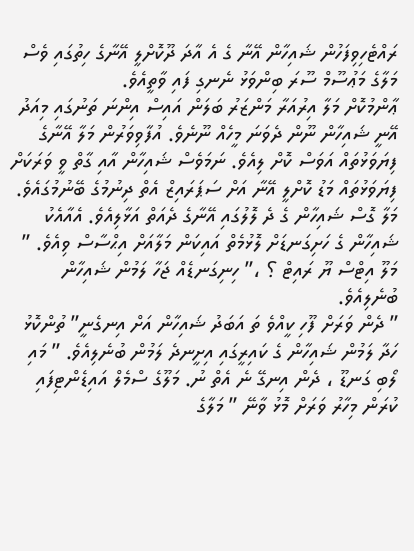ރައްޓެހިވިފަހުން ޝައިހާން އޭނާ ގެ އެ އާދަ ދޫކޮށްލީ އޭނާގެ ހިތުގައި ވެސް މަލާގެ މަޢުސޫމް ސޫރަ ބިންވަޅު ނެނގި ފައި ވާތީއެވެ.
ޢާންމުކޮށް މަލާ އިރުއަރާ މަންޒަރު ބަލަން އައިސް އިންނަ ތަނުގައި މިއަދު އޭނީ ޝައިހާން ނޫން ދެވަނަ މީހެއް ނޫނެވެ. އުފާވިވަރުން މަލާ އޭނާގެ ފިޔަވަޅުތައް އަވަސް ކޮށް ލިއެވެ. ނަމަވެސް ޝައިހާން އާއި ގާތް ވީ ވަރަކަށް ފިޔަވަޅުތައް މަޑު ކޮށްލީ އޭނާ އަށް ސަޕަރައިޒް އެތް ދިނުމުގެ ބޭނުމުގައެވެ. މަލާ ގޮސް ޝައިހާން ގެ ދެ ލޮލުގައި އޭނާގެ ދެއަތް އަޅާލިއެވެ. އެއާއެކު ޝައިހާން ގެ ހަށިގަނޑަށް ލޮޅުމެތް އައިކަން މަލާއަށް އިޙްސާސް ވިއެވެ. ” މަލޫ އިޓްސް ޔޫ ރައިޓް ؟ ،” ހިނިގަނޑެއް ޖަހާ ލަމުން ޝައިހާން ބުނެލިއެވެ.
” ދެން ވަރަށް ފޫހި ކީއްވެ ތަ އަބަދު ޝައިހާން އަށް އިނގެނީ” ތުންކޮޅު ހަދާ ލަމުން ޝައިހާން ގެ ކައިރީގައި އިށީނދެ ލަމުން ބުނެލިއެވެ. ” މައި ލޯބި ގަނޑޫ ، ދެން އިނގޭ ނެ އެތް ނު. މަލޫގެ ސްމެލް އައިޑެންޓިފައި ކުރަން މިހާރު ވަރަށް މޮޅު ވާނޭ ” މަލާގެ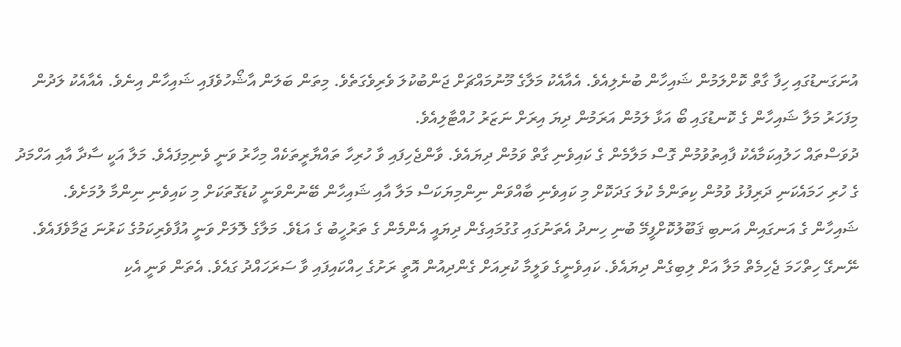އުނަގަނޑުގައި ހިފާ ގާތް ކޮށްލަމުން ޝައިހާން ބުނެލިއެވެ. އެއާއެކު މަލާގެ މޫނުމައްޗަށް ޖަންބުކުލަ ވެރިވެގަތެވެ. މިތަން ބަލަން އާޝޯހުވެފައި ޝައިހާން އިނެވެ. އެއާއެކު ލަދުން މިފަހަރު މަލާ ޝައިހާން ގެ ކޮނޑުގައި ބޯ އަޅާ ލަމުން އަރަމުން ދިޔަ އިރަށް ނަޒަރު ހުއްޓާލިއެވެ.
ދުވަސްތައް ހަލުއިކަމާއެކު ފާއިތުވުމުން ގޮސް މަލާމެން ގެ ކައިވެނި ގާތް ވަމުން ދިޔައެވެ. ވާންޖެހިފައި ވާ ހުރިހާ ތައްޔާރީތަކެއް މިހާރު ވަނީ ވެނިމިފައެވެ. މަލާ އަކީ ސާދާ އާއި އަހްމަދު ގެ ހުރި ހަމައެކަނި ދަރިފުޅު ވުމުން ކިތަންމެ ކުލަ ގަދަކޮށް މި ކައިވެނި ބާއްވަން ނިންމިޔަކަސް މަލާ އާއި ޝައިހާން ބޭނުންވަނީ ކުޑަގޮތަކަށް މި ކައިވެނި ނިންމާ ލުމަށެވެ.
ޝައިހާން ގެ އަނގައިން އަނބި ޤަބޫލުކޮށްފީމޭ ބުނި ހިނދު އެތަނުގައި ގުގުމައިގެން ދިޔައީ އެންމެން ގެ ތަރުހީބު ގެ އަޑެވެ. މަލާގެ ލޮލަށް ވަނީ އުފާވެރިކަމުގެ ކަރުނަ ޖަމާވެފައެވެ. ނޭނގޭ ހިތްހަމަ ޖެހިމެތް މަލާ އަށް ލިބިގެން ދިޔައެވެ. ކައިވެނީގެ ވަލީމާ ކުރިއަށް ގެންދިއުން އޮތީ ރަށުގެ ހިއްކައިފައި ވާ ސަރަހައްދު ގައެވެ. އެތަން ވަނީ އެކި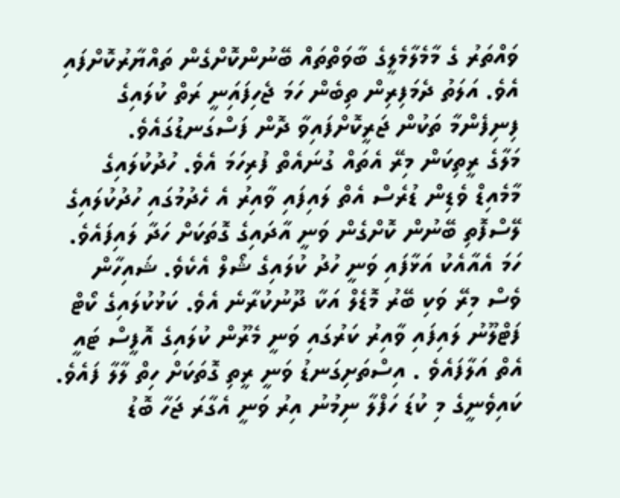ވައްތަރު ގެ މާމެލާމެލީގެ ބާވަތްތައް ބޭނުންކޮށްގެން ތައްޔާރުކޮށްފައި އެވެ. އަލަތު ދެމަފިރިން ތިބެން ހަމަ ޖެހިފައިަނީ ރަތް ކުލައިގެ ފިނިފެންމާ ތަކުން ޖަރީކޮށްފައިވާ ދޮން ފަސްގަނޑުގައެވެ.
މަލާގެ ރީތިކަން މިރޭ އެތައް ގުނައެތް ފުރިހަމަ އެވެ. ހުދުކުލައިގެ މާމެއިޑް ވެޑިން ޑުރެސް އެތް ލައިފައި ވާއިރު އެ ހެދުމުގައި ހުދުކުލައިގެ ލޭސްފޮތި ބޭނުން ކޮށްގެން ވަނީ އާދައިގެ ގޮތަކަށް ހަދާ ލައިފައެވެ. ހަމަ އެއާއެކު އަޅާފައި ވަނީ ހުދު ކުލައިގެ ޝޯލް އެކެވެ. ޝައިހާން ވެސް މިރޭ ވަކި ބޭރު މޮޑެލް އަކާ ދޫނުކުރާނެ އެވެ. ކަޅުކުލައިގެ ކޯޓް ފަޓްލޫނު ލައިފައި ވާއިރު ކަރުގައި ވަނީ މެރޫން ކުލައިގެ އޮފީސް ޓައީ އެތް އަލާފައެވެ . އިސްތަށިގަނޑު ވަނީ ރީތި ގޮތަކަށް ހިތް ލާލާ ފައެވެ.
ކައިވެނީގެ މި ކުޑަ ހަފްލާ ނިމުނު އިރު ވަނީ އެގާރަ ޖަހާ ބޮޑު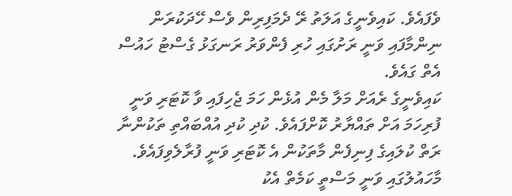ވެފައެވެ. ކައިވެނީގެ އަލަތު ރޭ ދެމަފިރިން ވެސް ހޭދަކުރަން ނިންމާފައި ވަނީ ރަށުގައި ހުރި ފެންވަރު ރަނގަޅު ގެސްޓު ހައުސް އެތް ގައެވެ.
ކައިވެނީގެ ރެއަށް މަލާ މެން އުޅެން ހަމަ ޖެހިފައި ވާ ކޮޓަރި ވަނީ ފުރިހަމަ އަށް ތައްޔާރު ކޮށްފައެވެ. ކުދި ކުދި އުއްބައްތި ތަކުންނާ ރަތް ކުލައިގެ ފިނިފެން މާތަކުން އެ ކޮޓަރި ވަނީ ފުރާލެވިފައެވެ. މާހައުލުގައި ވަނީ މަސްތީ ކަމެތް އެކު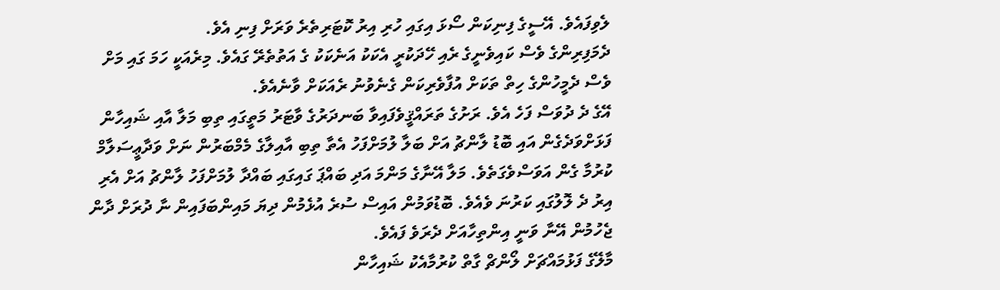ލެވިފައެވެ. އޭސީގެ ފިނިކަން ސޯޅަ އިގައި ހުރި އިރު ކޮޓަރިތެރެ ވަރަށް ފިނި އެވެ.
ދެމަފިރިންގެ ވެސް ކައިވެނީގެ ރެއި ހޭދަކުރީ އެކަކު އަނެކަކު ގެ އަތުތެރޭ ގައެވެ. މިރެއަކީ ހަމަ ގައި މަށް ވެސް ދެމީހުންގެ ހިތް ތަކަށް އުފާވެރިކަން ގެނެވުނު ރެއަކަށް ވާނެއެވެ.
އޭގެ ދެ ދުވަސް ފަހެ އެވެ. ރަށުގެ ތަރައްޤީވެފައިވާ ބަނދަރުގެ ވާޓަރު މަތީގައި ތިބި މަލާ އާއި ޝައިހާން ފަޅަށްވަދެގެން އައި ބޮޑު ލާންޗު އަށް ބަލާ ލުމަށްފަހު އެތާ ތިބި އާއިލާގެ މެމްބަރުން ނަށް ވަދާޢީސަލާމް ކުރުމާ ގެން އަވަސްވެގަތެވެ. މަލާ އޭނާގެ މަންމަ އަދި ބައްޕަ ގައިގައި ބައްދާ ލުމަށްފަހު ލާންޗު އަށް އެރި އިރު ދެ ލޮލުގައި ކަރުނަ ވެއެވެ. ބޮޑުވަމުން އައިސް ސުރެ އުޅެމުން ދިޔަ މައިންބަފައިން ނާ ދުރަށް ދާން ޖެހުމުން އޭނާ ވަނީ އިންތިހާއަށް ދެރަވެ ފައެވެ.
މާލޭގެ ފަޅުމައްޗަށް ލޯންޗް ގާތް ކުރުމާއެކު ޝައިހާން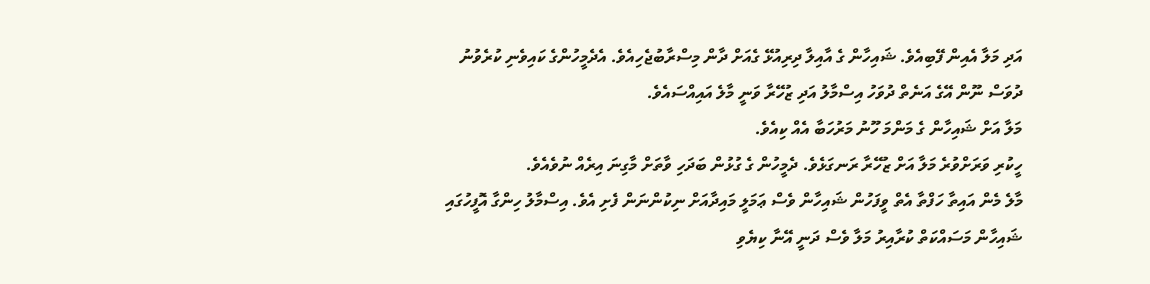އަދި މަލާ އެއިން ފޭބިއެވެ. ޝައިހާން ގެ އާއިލާ ދިރިއުޅޭ ގެއަށް ދާން މިސްރާބުޖެހިއެވެ. އެދެމީހުންގެ ކައިވެނި ކުރެވުނު ދުވަސް ނޫން އޭގެ އަނެތް ދުވަހު އިސްމާލު އަދި ޒުހޭރާ ވަނީ މާލެ އައިއްސައެވެ.
މަލާ އަށް ޝައިހާން ގެ މަންމަ ހޫނު މަރުހަބާ އެއް ކިއެވެ.
ހީކުރި ވަރަށްވުރެ މަލާ އަށް ޒުހޭރާ ރަނގަޅެވެ. ދެމީހުން ގެ ގުޅުން ބަދަހި ވާތަށް މާގިނަ އިރެއް ނުވެއެވެ.
މާލެ މެން އައިތާ ހަފްތާ އެތް ވީފަހުން ޝައިހާން ވެސް ޢަމަލީ މައިދާއަށް ނިކުންނަން ފެށި އެވެ. އިސްމާލު ހިންގާ އޮފީހުގައި ޝައިހާން މަސައްކަތް ކުރާއިރު މަލާ ވެސް ދަނީ އޭނާ ކިޔެވި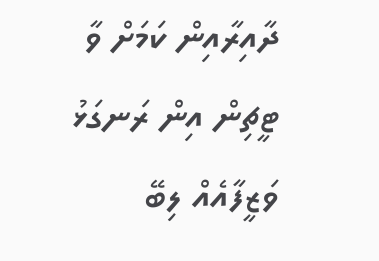ދާއިރާއިން ކަމަށް ވާ ޓީޗިން އިން ރަނގަޅު ވަޒީފާއެއް ލިބޭ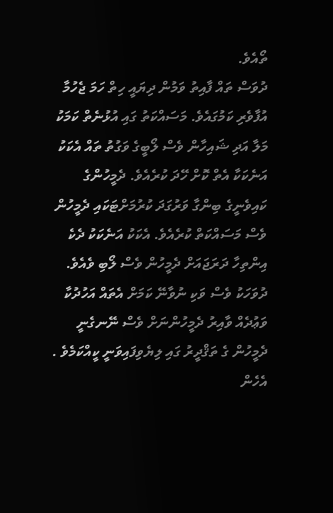ތޯއެވެ.
ދުވަސް ތައް ފާއިތު ވަމުން ދިޔައީ ހިތް ހަމަ ޖެހުމާ އުފާވެރި ކަމުގައެވެ. މަސައްކަތު ގައި އުޅުނެތް ކަމަކު މަލާ އަދި ޝައިހާން ވެސް ލޯބީގެ ވަގުތު ތައް އެކަކު އަނެކަކާ އެތް ކޮށް ހޭދަ ކުރެއެވެ. ދެމީހުންގެ ކައިވެނީގެ ބިންގާ ވަރުގަދަ ކުރުމަށްޓަކައި ދެމީހުން ވެސް މަސައްކަތް ކުރެއެވެ. އެކަކު އަނެކަކު ދެކެ އިންތިހާ ދަރަޖައަށް ދެމީހުން ވެސް ލޯބި ވެއެވެ. ދުވަހަކު ވެސް ވަކި ނުވާނޭ ކަމަށް އެތައް އަހުދުކާ ވަޢުދެއް ވާއިރު ދެމީހުންނަށް ވެސް ނޭނގެނީ ދެމީހުން ގެ ތަޤްދީރު ގައި ލިޔެވިފައިވަނީ ކީއްކަމެވެ .
އެހެން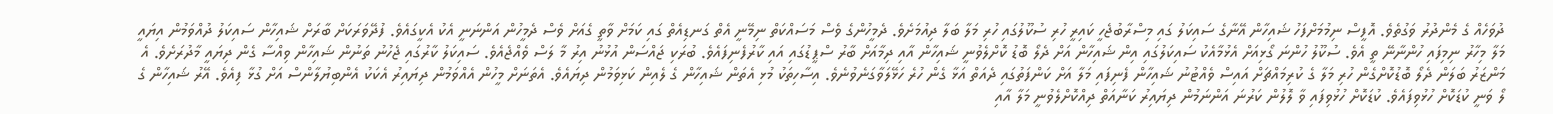ދުވަހެއް ގެ މެންދުރު ވަގުތެވެ. އޮފީސް ނިމުމަށްފަހު ޝައިހާން އޭނާގެ ސައިކަލު ގައި މިސްރާބުޖެހީ ކައިރީ ހުރި ސުކޫލުގައި ހުރި މަލާ ބަލާ ދިއުމަށެވެ. ދެމީހުންގެ ވެސް މަސައްކަތް ނިމޭނީ އެތް ގަނޑިއެތް ގައި ކަމަށް ވާތީ ގެއަށް ވެސް ދެމީހުން އަންނަނީ އެކު އެކީގައެވެ. ފުދޭވަރަކަށް ބާރަށް ޝައިހާން ސައިކަލު ދުއްވަމުން އިޔައީ މަލާ މިހާރު ނިމިފައި ހުންނާނޭ ތީ އެވެ. ސުކޫލު ހުންނަ ގޯޅިއަށް އެޅުމާއެކު ސައިކަލުގައި އިން ޝައިހާން އަށް ދެލޯ ބޮޑު ކޮށްލެވުނީ ޝައިހާން އާއި ދިމާއަށް ބާރު ސްޕީޑުގައި އައި ކާރުފެނިފައެވެ. ބުރަކި ޖައްސަން އުޅުނު އިރު މާ ލަސް ވެއްޖެއެވެ. ސައިކަލު ކާރުގައި ޖެހުނު ތަނުން ޝައިހާން ވިއްސާ ގެން ދިޔައީ މާދުރަށެވެ. އެ މަންޒަރު ބަލަން ދެލޯ ބޮޑުކޮށްގެން ހުރި މަލާ ގެ ކުރިމައްޗަށް އައިސް ވެއްޓުނު ޝައިހާން ފެނިފައި މަލާ އަށް ކަންފަތުގައި ދެއަތް އަޅާ ގެން ހުރެ ހަޅޭލަވާގަނެވުނެވެ. އިސާހިތަކު މުޅި އެތަން ޝައިހާން ގެ ލެއިން ކަޅިވަމުން ދިޔައެވެ. އެތަނަށް މީހުން އެއްވަމުން ދިޔައިރު އެކަކު އެންބިޔުލާންސް އަށް ގުޅާ ފިއެވެ. އޭރު ޝައިހާން ގެ ލޯ ވަނީ ކުޑަކޮށް ހުޅުވިފައެވެ. ކުޑަކޮށް ހުޅުވިފައި ވާ ލޮލުން ކަރުނަ އަންނަމުން ދިޔައިރު ކަނާއަތް ދިއްކޮށްލެވުނީ މަލާ އާއި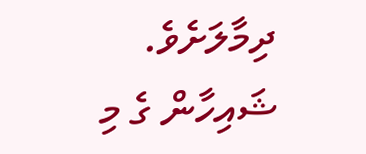ދިމާލަށެވެ. ޝައިހާން ގެ މި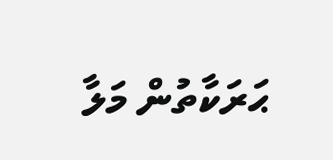ޙަރަކާތުން މަލާ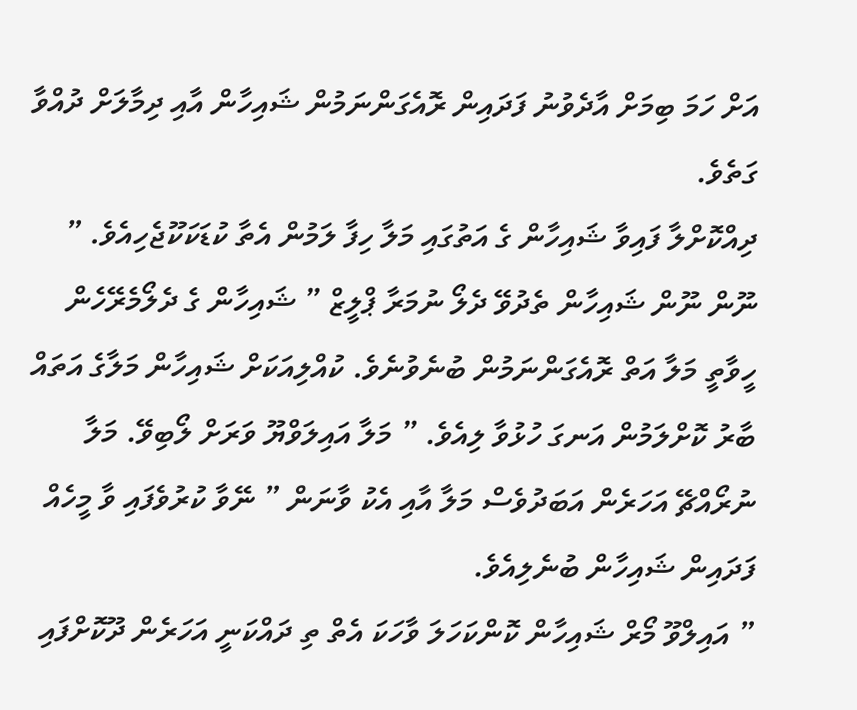އަށް ހަމަ ބިމަށް އާދެވުނު ފަދައިން ރޮއެގަންނަމުން ޝައިހާން އާއި ދިމާލަށް ދުއްވާ ގަތެވެ.
ދިއްކޮށްލާ ފައިވާ ޝައިހާން ގެ އަތުގައި މަލާ ހިފާ ލަމުން އެތާ ކުޑަކަކޫޖެހިއެވެ. ” ނޫން ނޫން ޝައިހާން ތެދުވޭ ދެލޯ ނުމަރާ ޕްލީޒް ” ޝައިހާން ގެ ދެލޯމެރޭހެން ހީވާތީ މަލާ އަތް ރޮއެގަންނަމުން ބުނެވުނެވެ. ކުއްލިއަކަށް ޝައިހާން މަލާގެ އަތައް ބާރު ކޮށްލަމުން އަނގަ ހުޅުވާ ލިއެވެ. ” މަލާ އައިލަވްޔޫ ވަރަށް ލޯބިވޭ. މަލާ ނުރޯއްޗޭ އަހަރެން އަބަދުވެސް މަލާ އާއި އެކު ވާނަން ” ނޭވާ ކުރުވެފައި ވާ މީހެއް ފަދައިން ޝައިހާން ބުނެލިއެވެ.
” އައިލްވޫ މޯރް ޝައިހާން ކޮންކަހަލަ ވާހަކަ އެތް ތި ދައްކަނީ އަހަރެން ދޫކޮށްފައި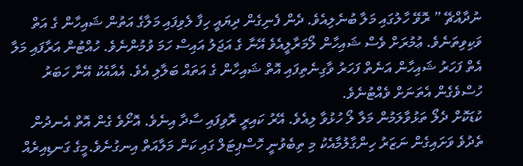ނުދާއްޗޭ ” ރޮވޭ ހާލުގައި މަލާ ބުނެލިއެވެ. ދެން ފެނިގެން ދިޔައީ ހިފާ ލެވިފައި މަލާގެ އަތުން ޝައިހާން ގެ އަތް ވަކިވިތަނެވެ. ޢުމުރަށް ވެސް ޝައިހާން ލޯމަރާލީއެވެ އޭނާ ގެ އަޖަލު އައިސް ހަމަ ވުމުންނެވެ. ހުއްޓުން އަރާފައި މަލާ އެތް ފަހަރު ޝައިހާން އަނެތް ފަހަރު ވާގިނެތިފައި އޮތް ޝައިހާން ގެ އަތައް ބަލާލި އެވެ. އެއާއެކު އޭނާ ހަބަރު ހުސްވެގެން އެތަނަށް ވެއްޓުނެވެ.
ކުޑަކޮށް ދެލޯ ތަޅުވާލަމުން މަލާ ލޯ ހުޅުވާ ލިއެވެ. އޭރު ކައިރީ ރޮވިފައި ސާދާ އިނެވެ. އޮށޯވެ ގެން އޮތް އެނދުން ތެދުވެ ވަށައިގެން ނަޒަރު ހިންގާލުމާއެކު މި ތިބެވުނީ ހޮސްޕިޓަލް ގައި ކަން މަލާއަތް އިނގުނެވެ.މީގެ ގަނޑިއިރެއް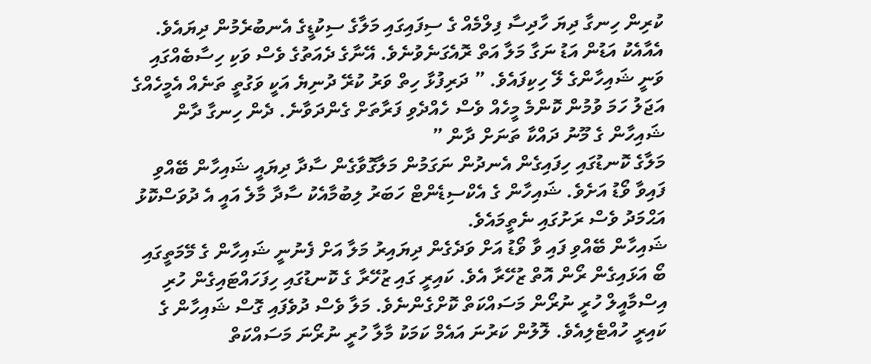ކުރިން ހިނގާ ދިޔަ ހާދިސާ ފިލްމެއް ގެ ސިފައިގައި މަލާގެ ސިކުޑީގެ އެނބުރެމުން ދިޔައެވެ. އެއާއެކު އަޑުން އަޑު ނަގާ މަލާ އަތް ރޮއެގަނެވުނެވެ. އޭނާގެ ދެއަތުގެ ވެސް ވަކި ހިސާބެއްގައި ވަނީ ޝައިހާންގެ ލޭ ހިކިފައެވެ. ” ދަރިފުޅާ ހިތް ވަރު ކުރޭ ދުނިޔެ އަކީ ވަގުތީ ތަނެއް އެމީހެއްގެ އަޖަލު ހަމަ ވުމުން ކޮންމެ މީހެއް ވެސް ހެއްދެވި ފަރާތަށް ގެންދަވާނެ. ދެން ހިނގާ ދާން ޝައިހާން ގެ މޫނު ދައްކާ ތަނަށް ދާން ”
މަލާގެ ކޮނޑުގައި ހިފައިގެން އެނދުން ނަގަމުން މަލާގޮވާގެން ސާދާ ދިޔައީ ޝައިހާން ބޭއްވި ފައިވާ ވޯޑު އަށެވެ. ޝައިހާން ގެ އެކްސިޑެންޓް ހަބަރު ލިބުމާއެކު ސާދާ މާލެ އައީ އެ ދުވަސްކޮޅު އަޙްމަދު ވެސް ރަށުގައި ނެތީމައެވެ.
ޝައިހާން ބޭއްވި ފައި ވާ ވޯޑު އަށް ވަދެގެން ދިޔައިރު މަލާ އަށް ފެނުނީ ޝައިހާން ގެ މޭމަތީގައި ބޯ އަޅައިގެން ރޯން އޮތް ޒުހޭރާ އެވެ. ކައިރީ ގައި ޒުހޭރާ ގެ ކޮނޑުގައި ހިފަހައްޓައިގެން ހުރި އިސްމާއީލް ހުރީ ނުރޯން މަސައްކަތް ކޮށްގެންނެވެ. މަލާ ވެސް ދުވެފައި ގޮސް ޝައިހާން ގެ ކައިރީ ހުއްޓެލިއެވެ. ލޮލުން ކަރުނަ އައެމް ކަމަކު މާލާ ހުރީ ނުރޯނަ މަސައްކަތް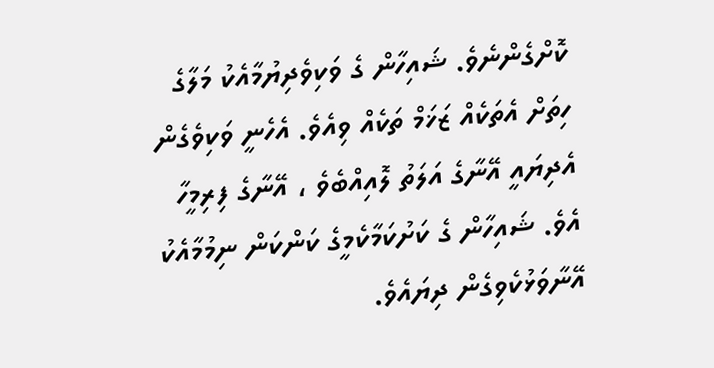ކޮށްގެންނެވެ. ޝައިހާން ގެ ވަކިވެދިޔުމާއެކު މަލާގެ ހިތަށް އެތަކެއް ޒަޚަމް ތަކެއް ވިއެވެ. އެހެނީ ވަކިވެގެން އެދިޔައީ އޭނާގެ އަލަތު ލޮއިއްބެވެ ، އޭނާގެ ފިރިމީހާ އެވެ. ޝައިހާން ގެ ކަށުކަމާކެމީގެ ކަންކަން ނިމުމާއެކު އޭނާވަޅުކެވިގެން ދިޔައެވެ.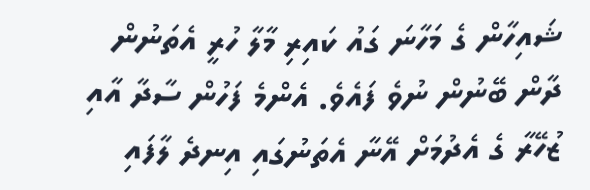ޝައިހާން ގެ މަހާނަ ގައު ކައިރި މާލާ ހުރީ އެތަނުން ދާން ބޭނުން ނުވެ ފައެވެ. އެންމެ ފަހުން ސާދާ އާއި ޒުހޭރާ ގެ އެދުމަށް އޭނާ އެތަނުގައި އިނދެ ލާފައި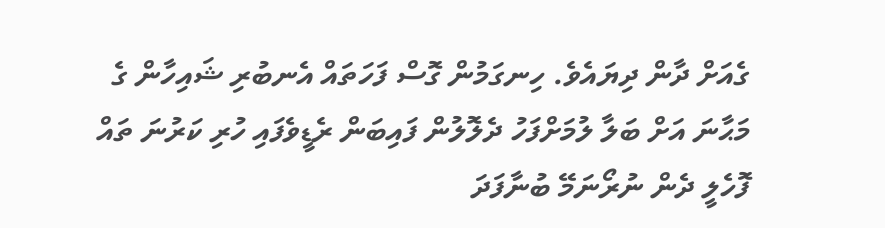ގެއަށް ދާން ދިޔައެވެ. ހިނގަމުން ގޮސް ފަހަތައް އެނބުރި ޝައިހާން ގެ މަޙާނަ އަށް ބަލާ ލުމަށްފަހު ދެލޮލުން ފައިބަން ރެޑީވެފައި ހުރި ކަރުނަ ތައް ފޮހެލީ ދެން ނުރޯނަމޭ ބުނާފަދަ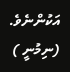އަކުންނެވެ.
(ނިމުނީ )